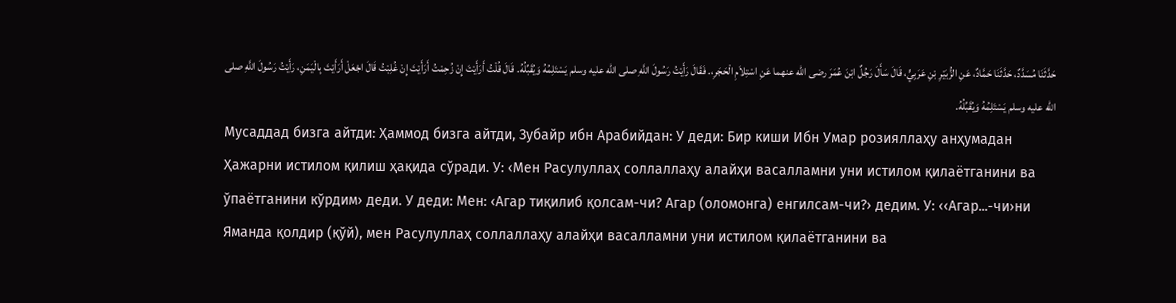حَدَّثَنَا مُسَدَّدٌ، حَدَّثَنَا حَمَّادٌ، عَنِ الزُّبَيْرِ بْنِ عَرَبِيٍّ، قَالَ سَأَلَ رَجُلٌ ابْنَ عُمَرَ رضى الله عنهما عَنِ اسْتِلاَمِ الْحَجَرِ،. فَقَالَ رَأَيْتُ رَسُولَ اللَّهِ صلى الله عليه وسلم يَسْتَلِمُهُ وَيُقَبِّلُهُ. قَالَ قُلْتُ أَرَأَيْتَ إِنْ زُحِمْتُ أَرَأَيْتَ إِنْ غُلِبْتُ قَالَ اجْعَلْ أَرَأَيْتَ بِالْيَمَنِ، رَأَيْتُ رَسُولَ اللَّهِ صلى الله عليه وسلم يَسْتَلِمُهُ وَيُقَبِّلُهُ.
Мусаддад бизга айтди: Ҳаммод бизга айтди, Зубайр ибн Арабийдан: У деди: Бир киши Ибн Умар розияллаҳу анҳумадан Ҳажарни истилом қилиш ҳақида сўради. У: ‹Мен Расулуллаҳ соллаллаҳу алайҳи васалламни уни истилом қилаётганини ва ўпаётганини кўрдим› деди. У деди: Мен: ‹Агар тиқилиб қолсам-чи? Агар (оломонга) енгилсам-чи?› дедим. У: ‹‹Агар...-чи›ни Яманда қолдир (қўй), мен Расулуллаҳ соллаллаҳу алайҳи васалламни уни истилом қилаётганини ва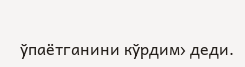ўпаётганини кўрдим› деди.